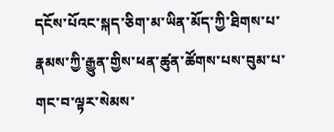དངོས་པོའང་སྐད་ཅིག་མ་ཡིན་མོད་ཀྱི་ཐིགས་པ་རྣམས་ཀྱི་རྒྱུན་གྱིས་ཕན་ཚུན་ཚོགས་པས་བུམ་པ་གང་བ་ལྟར་སེམས་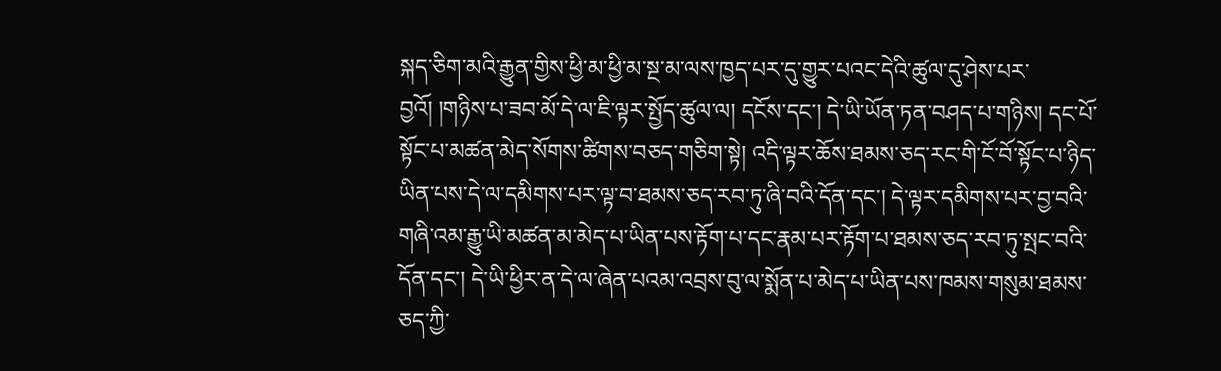སྐད་ཅིག་མའི་རྒྱུན་གྱིས་ཕྱི་མ་ཕྱི་མ་སྔ་མ་ལས་ཁྱད་པར་དུ་གྱུར་པའང་དེའི་ཚུལ་དུ་ཤེས་པར་བྱའོ། །གཉིས་པ་ཟབ་མོ་དེ་ལ་ཇི་ལྟར་སྤྱོད་ཚུལ་ལ། དངོས་དང་། དེ་ཡི་ཡོན་ཏན་བཤད་པ་གཉིས། དང་པོ་སྟོང་པ་མཚན་མེད་སོགས་ཚིགས་བཅད་གཅིག་སྟེ། འདི་ལྟར་ཆོས་ཐམས་ཅད་རང་གི་ངོ་བོ་སྟོང་པ་ཉིད་ཡིན་པས་དེ་ལ་དམིགས་པར་ལྟ་བ་ཐམས་ཅད་རབ་ཏུ་ཞི་བའི་དོན་དང་། དེ་ལྟར་དམིགས་པར་བྱ་བའི་གཞི་འམ་རྒྱུ་ཡི་མཚན་མ་མེད་པ་ཡིན་པས་རྟོག་པ་དང་རྣམ་པར་རྟོག་པ་ཐམས་ཅད་རབ་ཏུ་སྤང་བའི་དོན་དང་། དེ་ཡི་ཕྱིར་ན་དེ་ལ་ཞེན་པའམ་འབྲས་བུ་ལ་སྨོན་པ་མེད་པ་ཡིན་པས་ཁམས་གསུམ་ཐམས་ཅད་ཀྱི་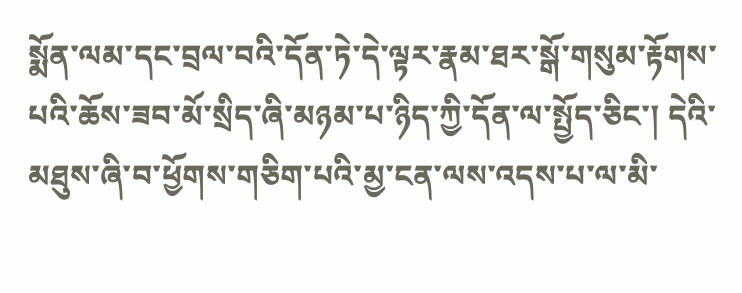སྨོན་ལམ་དང་བྲལ་བའི་དོན་ཏེ་དེ་ལྟར་རྣམ་ཐར་སྒོ་གསུམ་རྟོགས་པའི་ཆོས་ཟབ་མོ་སྲིད་ཞི་མཉམ་པ་ཉིད་ཀྱི་དོན་ལ་སྤྱོད་ཅིང་། དེའི་མཐུས་ཞི་བ་ཕྱོགས་གཅིག་པའི་མྱ་ངན་ལས་འདས་པ་ལ་མི་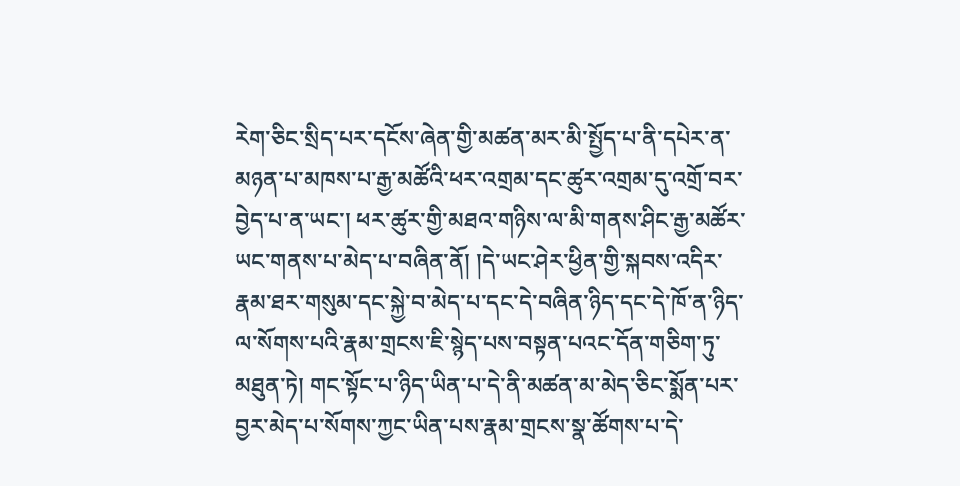རེག་ཅིང་སྲིད་པར་དངོས་ཞེན་གྱི་མཚན་མར་མི་སྤྱོད་པ་ནི་དཔེར་ན་མཉན་པ་མཁས་པ་རྒྱ་མཚོའི་ཕར་འགྲམ་དང་ཚུར་འགྲམ་དུ་འགྲོ་བར་བྱེད་པ་ན་ཡང་། ཕར་ཚུར་གྱི་མཐའ་གཉིས་ལ་མི་གནས་ཤིང་རྒྱ་མཚོར་ཡང་གནས་པ་མེད་པ་བཞིན་ནོ། །དེ་ཡང་ཤེར་ཕྱིན་གྱི་སྐབས་འདིར་རྣམ་ཐར་གསུམ་དང་སྐྱེ་བ་མེད་པ་དང་དེ་བཞིན་ཉིད་དང་དེ་ཁོ་ན་ཉིད་ལ་སོགས་པའི་རྣམ་གྲངས་ཇི་སྙེད་པས་བསྟན་པའང་དོན་གཅིག་ཏུ་
མཐུན་ཏེ། གང་སྟོང་པ་ཉིད་ཡིན་པ་དེ་ནི་མཚན་མ་མེད་ཅིང་སྨོན་པར་བྱར་མེད་པ་སོགས་ཀྱང་ཡིན་པས་རྣམ་གྲངས་སྣ་ཚོགས་པ་དེ་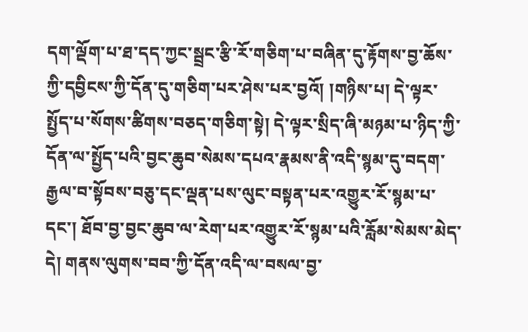དག་ལྡོག་པ་ཐ་དད་ཀྱང་སྦྲང་རྩི་རོ་གཅིག་པ་བཞིན་དུ་རྟོགས་བྱ་ཆོས་ཀྱི་དབྱིངས་ཀྱི་དོན་དུ་གཅིག་པར་ཤེས་པར་བྱའོ། །གཉིས་པ། དེ་ལྟར་སྤྱོད་པ་སོགས་ཚིགས་བཅད་གཅིག་སྟེ། དེ་ལྟར་སྲིད་ཞི་མཉམ་པ་ཉིད་ཀྱི་དོན་ལ་སྤྱོད་པའི་བྱང་ཆུབ་སེམས་དཔའ་རྣམས་ནི་འདི་སྙམ་དུ་བདག་རྒྱལ་བ་སྟོབས་བཅུ་དང་ལྡན་པས་ལུང་བསྟན་པར་འགྱུར་རོ་སྙམ་པ་དང་། ཐོབ་བྱ་བྱང་ཆུབ་ལ་རེག་པར་འགྱུར་རོ་སྙམ་པའི་རློམ་སེམས་མེད་དེ། གནས་ལུགས་བབ་ཀྱི་དོན་འདི་ལ་བསལ་བྱ་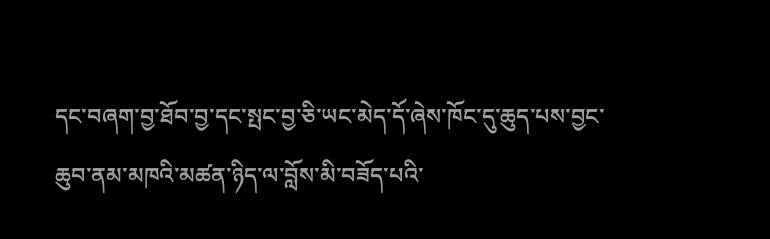དང་བཞག་བྱ་ཐོབ་བྱ་དང་སྤང་བྱ་ཅི་ཡང་མེད་དོ་ཞེས་ཁོང་དུ་ཆུད་པས་བྱང་ཆུབ་ནམ་མཁའི་མཚན་ཉིད་ལ་བློས་མི་བཟོད་པའི་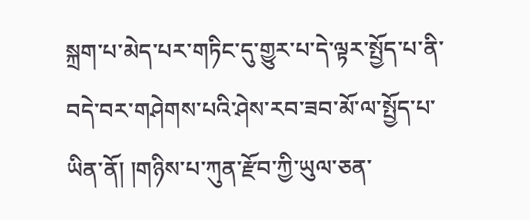སྐྲག་པ་མེད་པར་གཏིང་དུ་གྱུར་པ་དེ་ལྟར་སྤྱོད་པ་ནི་བདེ་བར་གཤེགས་པའི་ཤེས་རབ་ཟབ་མོ་ལ་སྤྱོད་པ་ཡིན་ནོ། །གཉིས་པ་ཀུན་རྫོབ་ཀྱི་ཡུལ་ཅན་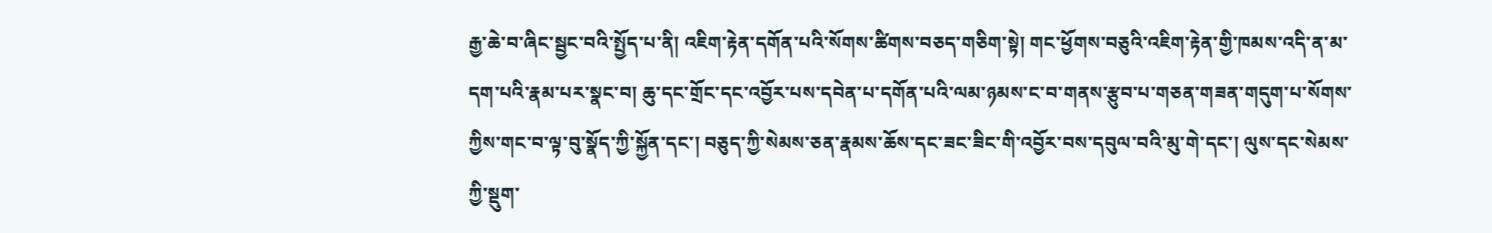རྒྱ་ཆེ་བ་ཞིང་སྦྱང་བའི་སྤྱོད་པ་ནི། འཇིག་རྟེན་དགོན་པའི་སོགས་ཚིགས་བཅད་གཅིག་སྟེ། གང་ཕྱོགས་བཅུའི་འཇིག་རྟེན་གྱི་ཁམས་འདི་ན་མ་དག་པའི་རྣམ་པར་སྣང་བ། ཆུ་དང་གྲོང་དང་འབྱོར་པས་དབེན་པ་དགོན་པའི་ལམ་ཉམས་ང་བ་གནས་རྩུབ་པ་གཅན་གཟན་གདུག་པ་སོགས་ཀྱིས་གང་བ་ལྟ་བུ་སྣོད་ཀྱི་སྐྱོན་དང་། བཅུད་ཀྱི་སེམས་ཅན་རྣམས་ཆོས་དང་ཟང་ཟིང་གི་འབྱོར་བས་དབུལ་བའི་མུ་གེ་དང་། ལུས་དང་སེམས་ཀྱི་སྡུག་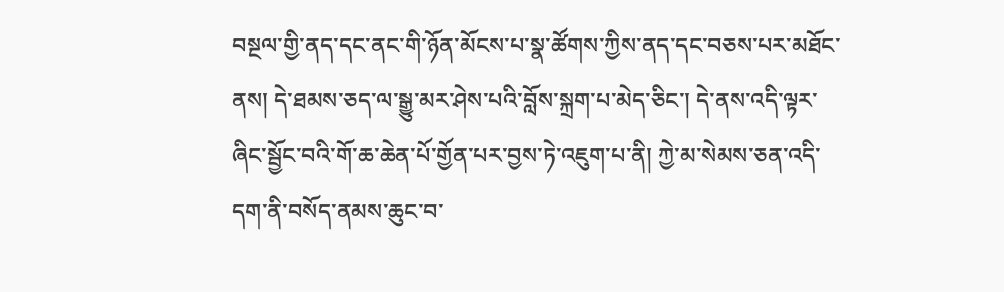བསྔལ་གྱི་ནད་དང་ནང་གི་ཉོན་མོངས་པ་སྣ་ཚོགས་ཀྱིས་ནད་དང་བཅས་པར་མཐོང་ནས། དེ་ཐམས་ཅད་ལ་སྒྱུ་མར་ཤེས་པའི་བློས་སྐྲག་པ་མེད་ཅིང་། དེ་ནས་འདི་ལྟར་ཞིང་སྦྱོང་བའི་གོ་ཆ་ཆེན་པོ་གྱོན་པར་བྱས་ཏེ་འཇུག་པ་ནི། ཀྱེ་མ་སེམས་ཅན་འདི་དག་ནི་བསོད་ནམས་ཆུང་བ་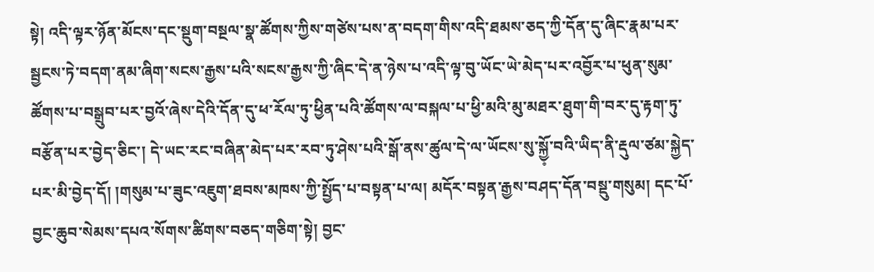སྟེ། འདི་ལྟར་ཉོན་མོངས་དང་སྡུག་བསྔལ་སྣ་ཚོགས་ཀྱིས་གཙེས་པས་ན་བདག་གིས་འདི་ཐམས་ཅད་ཀྱི་དོན་དུ་ཞིང་རྣམ་པར་སྦྱངས་ཏེ་བདག་ནམ་ཞིག་སངས་རྒྱས་པའི་སངས་རྒྱས་ཀྱི་ཞིང་དེ་ན་ཉེས་པ་འདི་ལྟ་བུ་ཡོང་ཡེ་མེད་པར་འབྱོར་པ་ཕུན་སུམ་ཚོགས་པ་བསྒྲུབ་པར་བྱའོ་ཞེས་དེའི་དོན་དུ་ཕ་རོལ་ཏུ་ཕྱིན་པའི་ཚོགས་ལ་བསྐལ་པ་ཕྱི་མའི་མུ་མཐར་ཐུག་གི་བར་དུ་རྟག་ཏུ་བརྩོན་པར་བྱེད་ཅིང་། དེ་ཡང་རང་བཞིན་མེད་པར་རབ་ཏུ་ཤེས་པའི་སྒོ་ནས་ཚུལ་དེ་ལ་ཡོངས་སུ་སྐྱོ༷་བའི་ཡིད་ནི་རྡུལ་ཙམ་སྐྱེད་པར་མི་བྱེད་དོ། །གསུམ་པ་ཟུང་འཇུག་ཐབས་མཁས་ཀྱི་སྤྱོད་པ་བསྟན་པ་ལ། མདོར་བསྟན་རྒྱས་བཤད་དོན་བསྡུ་གསུམ། དང་པོ་བྱང་ཆུབ་སེམས་དཔའ་སོགས་ཚིགས་བཅད་གཅིག་སྟེ། བྱང་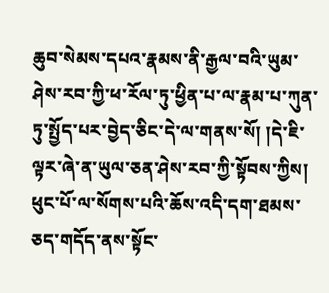ཆུབ་སེམས་དཔའ་རྣམས་ནི་རྒྱལ་བའི་ཡུམ་ཤེས་རབ་ཀྱི་ཕ་རོལ་ཏུ་ཕྱིན་པ་ལ་རྣམ་པ་ཀུན་ཏུ་སྤྱོད་པར་བྱེད་ཅིང་དེ་ལ་གནས་སོ། །དེ་ཇི་ལྟར་ཞེ་ན་ཡུལ་ཅན་ཤེས་རབ་ཀྱི་སྟོབས་ཀྱིས། ཕུང་པོ་ལ་སོགས་པའི་ཆོས་འདི་དག་ཐམས་ཅད་གདོད་ནས་སྟོང་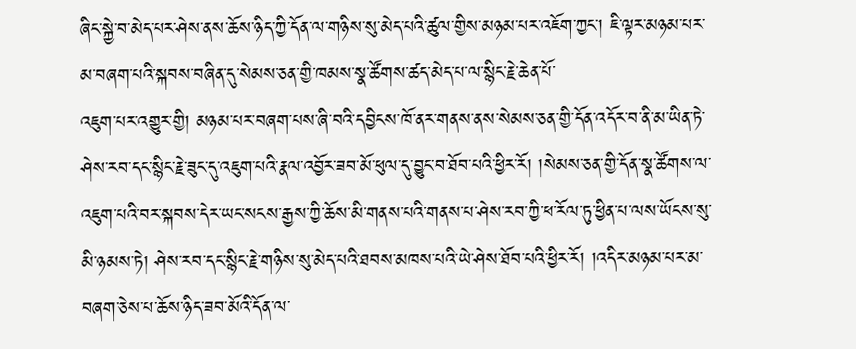ཞིང་སྐྱེ་བ་མེད་པར་ཤེས་ནས་ཆོས་ཉིད་ཀྱི་དོན་ལ་གཉིས་སུ་མེད་པའི་ཚུལ་གྱིས་མཉམ་པར་འཇོག་ཀྱང་། ཇི་ལྟར་མཉམ་པར་མ་བཞག་པའི་སྐབས་བཞིན་དུ་སེམས་ཅན་གྱི་ཁམས་སྣ་ཚོགས་ཚད་མེད་པ་ལ་སྙིང་རྗེ་ཆེན་པོ་
འཇུག་པར་འགྱུར་གྱི། མཉམ་པར་བཞག་པས་ཞི་བའི་དབྱིངས་ཁོ་ནར་གནས་ནས་སེམས་ཅན་གྱི་དོན་འདོར་བ་ནི་མ་ཡིན་ཏེ་ཤེས་རབ་དང་སྙིང་རྗེ་ཟུང་དུ་འཇུག་པའི་རྣལ་འབྱོར་ཟབ་མོ་ཕུལ་དུ་བྱུང་བ་ཐོབ་པའི་ཕྱིར་རོ། །སེམས་ཅན་གྱི་དོན་སྣ་ཚོགས་ལ་འཇུག་པའི་བར་སྐབས་དེར་ཡང་སངས་རྒྱས་ཀྱི་ཆོས་མི་གནས་པའི་གནས་པ་ཤེས་རབ་ཀྱི་ཕ་རོལ་ཏུ་ཕྱིན་པ་ལས་ཡོངས་སུ་མི་ཉམས་ཏེ། ཤེས་རབ་དང་སྙིང་རྗེ་གཉིས་སུ་མེད་པའི་ཐབས་མཁས་པའི་ཡེ་ཤེས་ཐོབ་པའི་ཕྱིར་རོ། །འདིར་མཉམ་པར་མ་བཞག་ཅེས་པ་ཆོས་ཉིད་ཟབ་མོའི་དོན་ལ་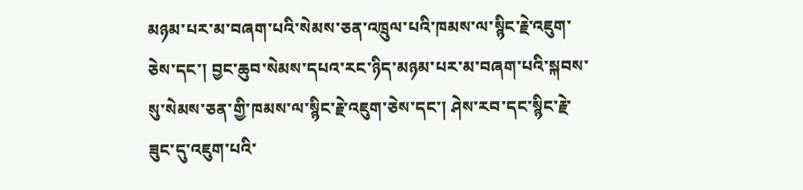མཉམ་པར་མ་བཞག་པའི་སེམས་ཅན་འཁྲུལ་པའི་ཁམས་ལ་སྙིང་རྗེ་འཇུག་ཅེས་དང་། བྱང་ཆུབ་སེམས་དཔའ་རང་ཉིད་མཉམ་པར་མ་བཞག་པའི་སྐབས་སུ་སེམས་ཅན་གྱི་ཁམས་ལ་སྙིང་རྗེ་འཇུག་ཅེས་དང་། ཤེས་རབ་དང་སྙིང་རྗེ་ཟུང་དུ་འཇུག་པའི་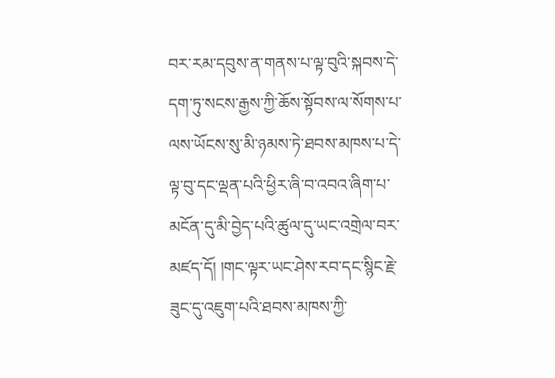བར་རམ་དབུས་ན་གནས་པ་ལྟ་བུའི་སྐབས་དེ་དག་ཏུ་སངས་རྒྱས་ཀྱི་ཆོས་སྟོབས་ལ་སོགས་པ་ལས་ཡོངས་སུ་མི་ཉམས་ཏེ་ཐབས་མཁས་པ་དེ་ལྟ་བུ་དང་ལྡན་པའི་ཕྱིར་ཞི་བ་འབའ་ཞིག་པ་མངོན་དུ་མི་བྱེད་པའི་ཚུལ་དུ་ཡང་འགྲེལ་བར་མཛད་དོ། །གང་ལྟར་ཡང་ཤེས་རབ་དང་སྙིང་རྗེ་ཟུང་དུ་འཇུག་པའི་ཐབས་མཁས་ཀྱི་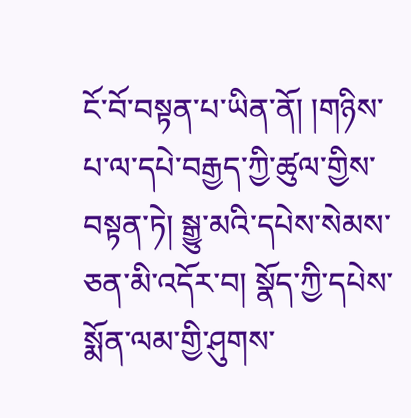ངོ་བོ་བསྟན་པ་ཡིན་ནོ། །གཉིས་པ་ལ་དཔེ་བརྒྱད་ཀྱི་ཚུལ་གྱིས་བསྟན་ཏེ། སྒྱུ་མའི་དཔེས་སེམས་ཅན་མི་འདོར་བ། སྣོད་ཀྱི་དཔེས་སྨོན་ལམ་གྱི་ཤུགས་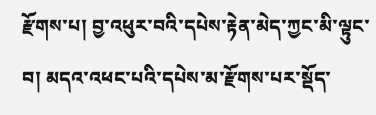རྫོགས་པ། བྱ་འཕུར་བའི་དཔེས་རྟེན་མེད་ཀྱང་མི་ལྟུང་བ། མདའ་འཕང་པའི་དཔེས་མ་རྫོགས་པར་སྡོད་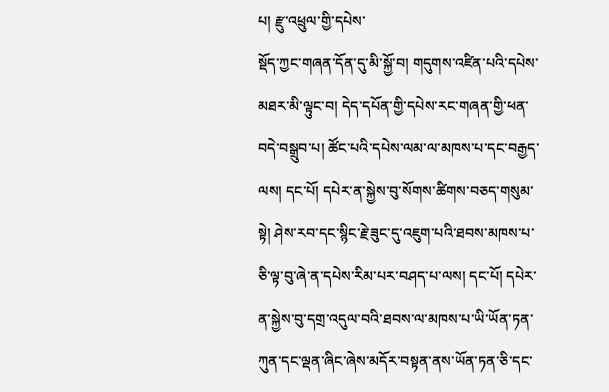པ། རྫུ་འཕྲུལ་གྱི་དཔེས་
སྡོད་ཀྱང་གཞན་དོན་དུ་མི་སྐྱོ་བ། གདུགས་འཛིན་པའི་དཔེས་མཐར་མི་ལྟུང་བ། དེད་དཔོན་གྱི་དཔེས་རང་གཞན་གྱི་ཕན་བདེ་བསྒྲུབ་པ། ཚོང་པའི་དཔེས་ལམ་ལ་མཁས་པ་དང་བརྒྱད་ལས། དང་པོ། དཔེར་ན་སྐྱེས་བུ་སོགས་ཚིགས་བཅད་གསུམ་སྟེ། ཤེས་རབ་དང་སྙིང་རྗེ་ཟུང་དུ་འཇུག་པའི་ཐབས་མཁས་པ་ཅི་ལྟ་བུ་ཞེ་ན་དཔེས་རིམ་པར་བཤད་པ་ལས། དང་པོ། དཔེར་ན་སྐྱེས་བུ་དགྲ་འདུལ་བའི་ཐབས་ལ་མཁས་པ་ཡི་ཡོན་ཏན་ཀུན་དང་ལྡན་ཞིང་ཞེས་མདོར་བསྟན་ནས་ཡོན་ཏན་ཅི་དང་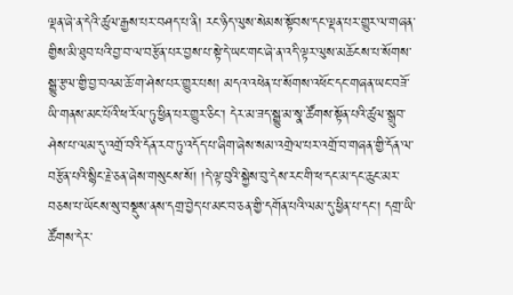ལྡན་ཞེ་ན་དེའི་ཚུལ་རྒྱས་པར་བཤད་པ་ནི། རང་ཉིད་ལུས་སེམས་སྟོབས་དང་ལྡན་པར་གྱུར་ལ་གཞན་གྱིས་མི་ཐུབ་པའི་བྱ་བ་ལ་བརྩོན་པར་བྱས་པ་སྟེ་དེ་ཡང་གང་ཞེ་ན་འདི་ལྟར་ལུས་མཆོངས་པ་སོགས་སྒྱུ་རྩལ་གྱི་བྱ་བའམ་ཆོ་ག་ཤེས་པར་གྱུར་པས། མདའ་འཕེན་པ་སོགས་འཕོང་དང་གཞན་ཡང་བཟོ་ཡི་གནས་མང་པོའི་ཕ་རོལ་ཏུ་ཕྱིན་པར་གྱུར་ཅིང་། དེར་མ་ཟད་སྒྱུ་མ་སྣ་ཚོགས་སྟོན་པའི་ཚུལ་སྒྲུབ་ཤེས་པ་ལམ་དུ་འགྲོ་བའི་དོན་རབ་ཏུ་འདོད་པ་ཞིག་ཞེས་སམ་འགྲེལ་པར་འགྲོ་བ་གཞན་གྱི་དོན་ལ་བརྩོན་པའི་སྙིང་རྗེ་ཅན་ཞེས་གསུངས་སོ། །དེ་ལྟ་བུའི་སྐྱེས་བུ་དེས་རང་གི་ཕ་དང་མ་དང་ཆུང་མར་བཅས་པ་ཡོངས་སུ་བསྡུས་ནས་དགྲ་བྱེད་པ་མང་བ་ཅན་གྱི་དགོན་པའི་ལམ་དུ་ཕྱིན་པ་དང་། དགྲ་ཡི་ཚོགས་དེར་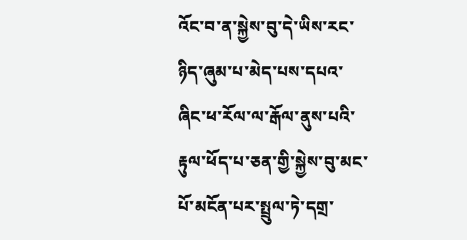འོང་བ་ན་སྐྱེས་བུ་དེ་ཡིས་རང་ཉིད་ཞུམ་པ་མེད་པས་དཔའ་ཞིང་ཕ་རོལ་ལ་རྒོལ་ནུས་པའི་རྟུལ་ཕོད་པ་ཅན་གྱི་སྐྱེས་བུ་མང་པོ་མངོན་པར་སྤྲུལ་ཏེ་དགྲ་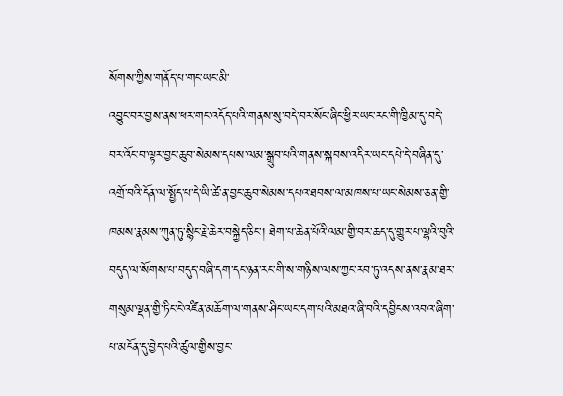སོགས་ཀྱིས་གནོད་པ་གང་ཡང་མི་
འབྱུང་བར་བྱས་ནས་ཕར་གང་འདོད་པའི་གནས་སུ་བདེ་བར་སོང་ཞིང་ཕྱིར་ཡང་རང་གི་ཁྱིམ་དུ་བདེ་བར་འོང་བ་ལྟར་བྱང་ཆུབ་སེམས་དཔས་ལམ་སྒྲུབ་པའི་གནས་སྐབས་འདིར་ཡང་དཔེ་དེ་བཞིན་དུ་འགྲོ་བའི་དོན་ལ་སྤྱོད་པ་དེ་ཡི་ཚེ་ན་བྱང་ཆུབ་སེམས་དཔའ་ཐབས་ལ་མཁས་པ་ཡང་སེམས་ཅན་གྱི་ཁམས་རྣམས་ཀུན་ཏུ་སྙིང་རྗེ་ཆེར་བསྐྱེད་ཅིང་། ཐེག་པ་ཆེན་པོའི་ལམ་གྱི་བར་ཆད་དུ་གྱུར་པ་ལྷའི་བུའི་བདུད་ལ་སོགས་པ་བདུད་བཞི་དག་དང་ཉན་རང་གི་ས་གཉིས་ལས་ཀྱང་རབ་ཏུ་འདས་ནས་རྣམ་ཐར་གསུམ་ལྡན་གྱི་ཏིང་ངེ་འཛིན་མཆོག་ལ་གནས་ཤིང་ཡང་དག་པའི་མཐའ་ཞི་བའི་དབྱིངས་འབའ་ཞིག་པ་མངོན་དུ་བྱེད་པའི་ཚུལ་གྱིས་བྱང་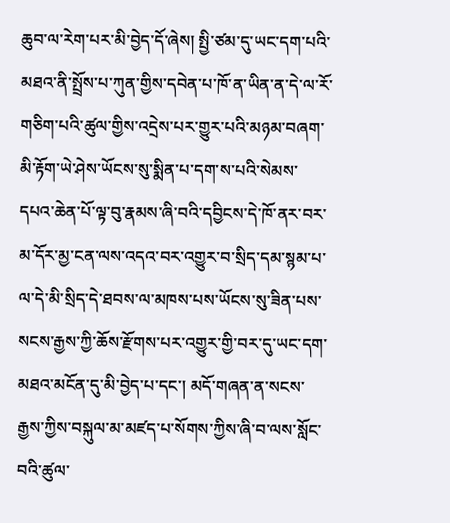ཆུབ་ལ་རེག་པར་མི་བྱེད་དོ་ཞེས། སྤྱི་ཙམ་དུ་ཡང་དག་པའི་མཐའ་ནི་སྤྲོས་པ་ཀུན་གྱིས་དབེན་པ་ཁོ་ན་ཡིན་ན་དེ་ལ་རོ་གཅིག་པའི་ཚུལ་གྱིས་འདྲེས་པར་གྱུར་པའི་མཉམ་བཞག་མི་རྟོག་ཡེ་ཤེས་ཡོངས་སུ་སྨིན་པ་དག་ས་པའི་སེམས་དཔའ་ཆེན་པོ་ལྟ་བུ་རྣམས་ཞི་བའི་དབྱིངས་དེ་ཁོ་ནར་བར་མ་དོར་མྱ་ངན་ལས་འདའ་བར་འགྱུར་བ་སྲིད་དམ་སྙམ་པ་ལ་དེ་མི་སྲིད་དེ་ཐབས་ལ་མཁས་པས་ཡོངས་སུ་ཟིན་པས་སངས་རྒྱས་ཀྱི་ཆོས་རྫོགས་པར་འགྱུར་གྱི་བར་དུ་ཡང་དག་མཐའ་མངོན་དུ་མི་བྱེད་པ་དང་། མདོ་གཞན་ན་སངས་རྒྱས་ཀྱིས་བསྐུལ་མ་མཛད་པ་སོགས་ཀྱིས་ཞི་བ་ལས་སློང་བའི་ཚུལ་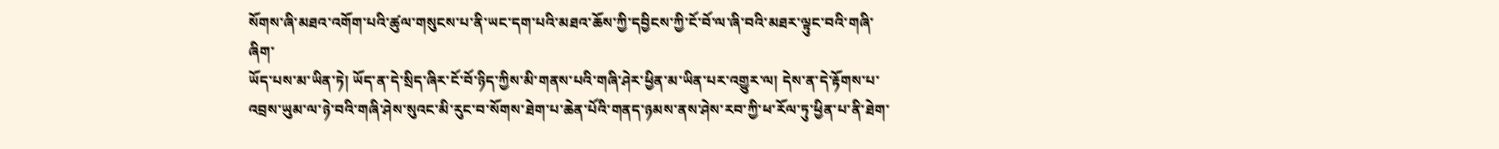སོགས་ཞི་མཐའ་འགོག་པའི་ཚུལ་གསུངས་པ་ནི་ཡང་དག་པའི་མཐའ་ཆོས་ཀྱི་དབྱིངས་ཀྱི་ངོ་བོ་ལ་ཞི་བའི་མཐར་ལྟུང་བའི་གཞི་ཞིག་
ཡོད་པས་མ་ཡིན་ཏེ། ཡོད་ན་དེ་སྲིད་ཞིར་ངོ་བོ་ཉིད་ཀྱིས་མི་གནས་པའི་གཞི་ཤེར་ཕྱིན་མ་ཡིན་པར་འགྱུར་ལ། དེས་ན་དེ་རྟོགས་པ་འབྲས་ཡུམ་ལ་ཉེ་བའི་གཞི་ཤེས་སུའང་མི་རུང་བ་སོགས་ཐེག་པ་ཆེན་པོའི་གནད་ཉམས་ནས་ཤེས་རབ་ཀྱི་ཕ་རོལ་ཏུ་ཕྱིན་པ་ནི་ཐེག་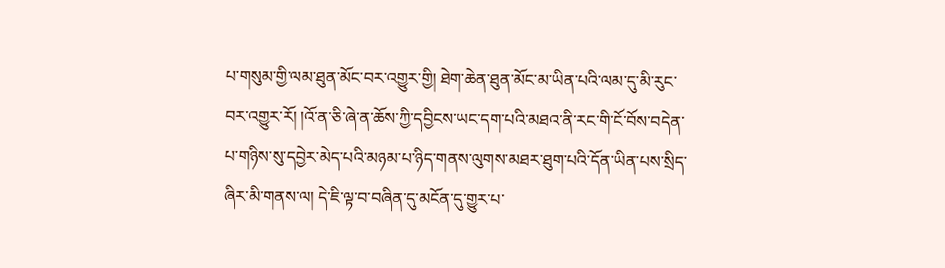པ་གསུམ་གྱི་ལམ་ཐུན་མོང་བར་འགྱུར་གྱི། ཐེག་ཆེན་ཐུན་མོང་མ་ཡིན་པའི་ལམ་དུ་མི་རུང་བར་འགྱུར་རོ། །འོ་ན་ཅི་ཞེ་ན་ཆོས་ཀྱི་དབྱིངས་ཡང་དག་པའི་མཐའ་ནི་རང་གི་ངོ་བོས་བདེན་པ་གཉིས་སུ་དབྱེར་མེད་པའི་མཉམ་པ་ཉིད་གནས་ལུགས་མཐར་ཐུག་པའི་དོན་ཡིན་པས་སྲིད་ཞིར་མི་གནས་ལ། དེ་ཇི་ལྟ་བ་བཞིན་དུ་མངོན་དུ་གྱུར་པ་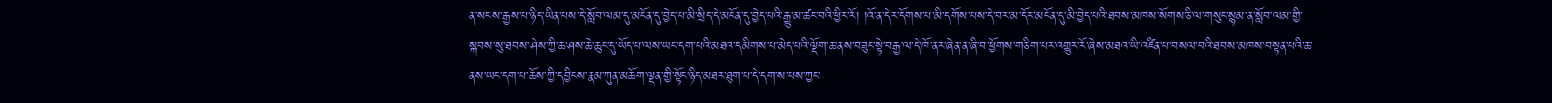ན་སངས་རྒྱས་པ་ཉིད་ཡིན་པས་དེ་སློབ་ལམ་དུ་མངོན་དུ་བྱེད་པ་མི་སྲིད་དེ་མངོན་དུ་བྱེད་པའི་རྒྱུ་མ་ཚང་བའི་ཕྱིར་རོ། །འོ་ན་དེར་དོགས་པ་མི་དགོས་པས་དེ་བར་མ་དོར་མངོན་དུ་མི་བྱེད་པའི་ཐབས་མཁས་སོགས་ཅི་ལ་གསུང་སྙམ་ན་སློབ་ལམ་གྱི་སྐབས་སུ་ཐབས་ཤེས་ཀྱི་ཆ་ཤས་ཆེ་ཆུང་དུ་ཡོད་པ་ལས་ཡང་དག་པའི་མཐའ་དམིགས་པ་མེད་པའི་ལྡོག་ཆ་ནས་བཟུང་སྟེ་བརྒྱ་ལ་དེ་ཁོ་ནར་ཞེན་ན་ཞི་བ་ཕྱོགས་གཅིག་པར་འགྱུར་རོ་ཞེས་མཐའ་ཡི་འཛིན་པ་བསལ་བའི་ཐབས་མཁས་བསྟན་པའི་ཆ་ནས་ཡང་དག་པ་ཆོས་ཀྱི་དབྱིངས་རྣམ་ཀུན་མཆོག་ལྡན་གྱི་སྟོང་ཉིད་མཐར་ཐུག་པ་དེ་དག་ས་པས་ཀྱང་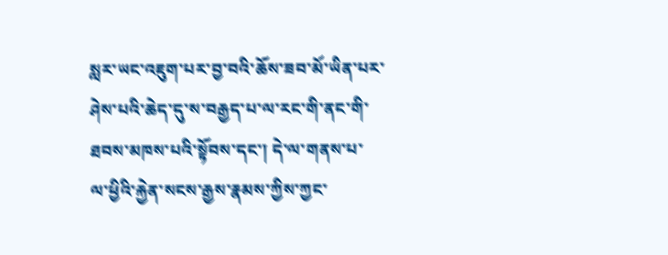སླར་ཡང་འཇུག་པར་བྱ་བའི་ཆོས་ཟབ་མོ་ཡིན་པར་ཤེས་པའི་ཆེད་དུ་ས་བརྒྱད་པ་ལ་རང་གི་ནང་གི་ཐབས་མཁས་པའི་སྟོབས་དང་། དེ་ལ་གནས་པ་
ལ་ཕྱིའི་རྐྱེན་སངས་རྒྱས་རྣམས་ཀྱིས་ཀྱང་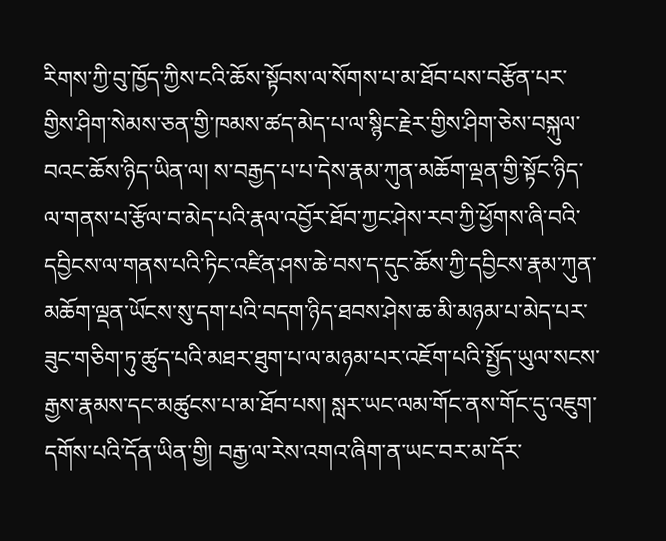རིགས་ཀྱི་བུ་ཁྱོད་ཀྱིས་ངའི་ཆོས་སྟོབས་ལ་སོགས་པ་མ་ཐོབ་པས་བརྩོན་པར་གྱིས་ཤིག་སེམས་ཅན་གྱི་ཁམས་ཚད་མེད་པ་ལ་སྙིང་རྗེར་གྱིས་ཤིག་ཅེས་བསྐུལ་བའང་ཆོས་ཉིད་ཡིན་ལ། ས་བརྒྱད་པ་པ་དེས་རྣམ་ཀུན་མཆོག་ལྡན་གྱི་སྟོང་ཉིད་ལ་གནས་པ་རྩོལ་བ་མེད་པའི་རྣལ་འབྱོར་ཐོབ་ཀྱང་ཤེས་རབ་ཀྱི་ཕྱོགས་ཞི་བའི་དབྱིངས་ལ་གནས་པའི་ཏིང་འཛིན་ཤས་ཆེ་བས་ད་དུང་ཆོས་ཀྱི་དབྱིངས་རྣམ་ཀུན་མཆོག་ལྡན་ཡོངས་སུ་དག་པའི་བདག་ཉིད་ཐབས་ཤེས་ཆ་མི་མཉམ་པ་མེད་པར་ཟུང་གཅིག་ཏུ་ཚུད་པའི་མཐར་ཐུག་པ་ལ་མཉམ་པར་འཇོག་པའི་སྤྱོད་ཡུལ་སངས་རྒྱས་རྣམས་དང་མཚུངས་པ་མ་ཐོབ་པས། སླར་ཡང་ལམ་གོང་ནས་གོང་དུ་འཇུག་དགོས་པའི་དོན་ཡིན་གྱི། བརྒྱ་ལ་རེས་འགའ་ཞིག་ན་ཡང་བར་མ་དོར་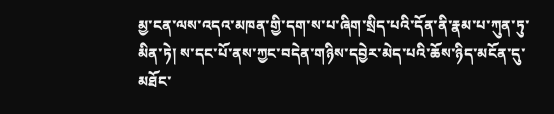མྱ་ངན་ལས་འདའ་མཁན་གྱི་དག་ས་པ་ཞིག་སྲིད་པའི་དོན་ནི་རྣམ་པ་ཀུན་ཏུ་མིན་ཏེ། ས་དང་པོ་ནས་ཀྱང་བདེན་གཉིས་དབྱེར་མེད་པའི་ཆོས་ཉིད་མངོན་དུ་མཐོང་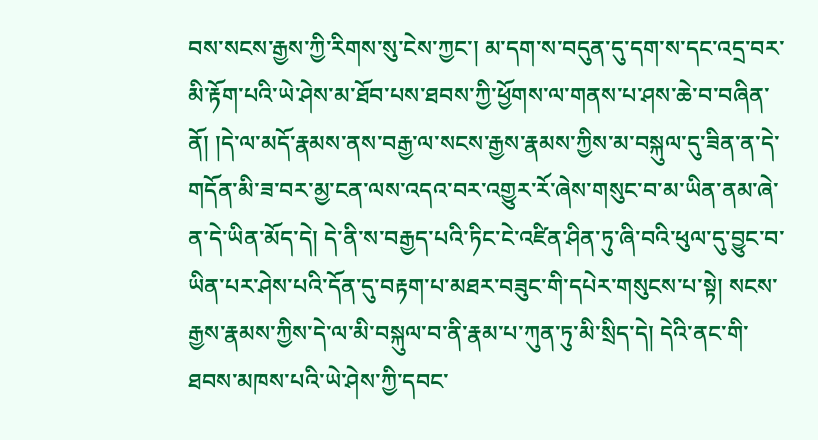བས་སངས་རྒྱས་ཀྱི་རིགས་སུ་ངེས་ཀྱང་། མ་དག་ས་བདུན་དུ་དག་ས་དང་འདྲ་བར་མི་རྟོག་པའི་ཡེ་ཤེས་མ་ཐོབ་པས་ཐབས་ཀྱི་ཕྱོགས་ལ་གནས་པ་ཤས་ཆེ་བ་བཞིན་ནོ། །དེ་ལ་མདོ་རྣམས་ནས་བརྒྱ་ལ་སངས་རྒྱས་རྣམས་ཀྱིས་མ་བསྐུལ་དུ་ཟིན་ན་དེ་གདོན་མི་ཟ་བར་མྱ་ངན་ལས་འདའ་བར་འགྱུར་རོ་ཞེས་གསུང་བ་མ་ཡིན་ནམ་ཞེ་ན་དེ་ཡིན་མོད་དེ། དེ་ནི་ས་བརྒྱད་པའི་ཏིང་ངེ་འཛིན་ཤིན་ཏུ་ཞི་བའི་ཕུལ་དུ་བྱུང་བ་
ཡིན་པར་ཤེས་པའི་དོན་དུ་བརྟག་པ་མཐར་བཟུང་གི་དཔེར་གསུངས་པ་སྟེ། སངས་རྒྱས་རྣམས་ཀྱིས་དེ་ལ་མི་བསྐུལ་བ་ནི་རྣམ་པ་ཀུན་ཏུ་མི་སྲིད་དེ། དེའི་ནང་གི་ཐབས་མཁས་པའི་ཡེ་ཤེས་ཀྱི་དབང་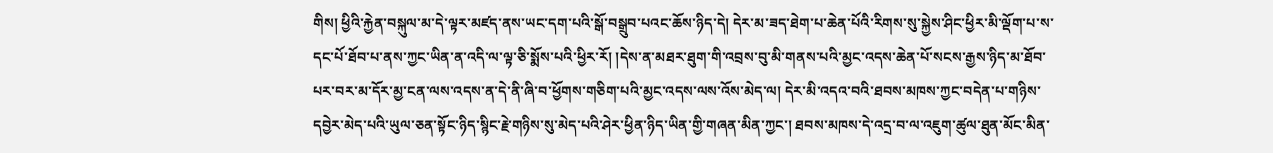གིས། ཕྱིའི་རྐྱེན་བསྐུལ་མ་དེ་ལྟར་མཛད་ནས་ཡང་དག་པའི་སྒོ་བསྒྲུབ་པའང་ཆོས་ཉིད་དེ། དེར་མ་ཟད་ཐེག་པ་ཆེན་པོའི་རིགས་སུ་སྐྱེས་ཤིང་ཕྱིར་མི་ལྡོག་པ་ས་དང་པོ་ཐོབ་པ་ནས་ཀྱང་ཡིན་ན་འདི་ལ་ལྟ་ཅི་སྨོས་པའི་ཕྱིར་རོ། །དེས་ན་མཐར་ཐུག་གི་འབྲས་བུ་མི་གནས་པའི་མྱང་འདས་ཆེན་པོ་སངས་རྒྱས་ཉིད་མ་ཐོབ་པར་བར་མ་དོར་མྱ་ངན་ལས་འདས་ན་དེ་ནི་ཞི་བ་ཕྱོགས་གཅིག་པའི་མྱང་འདས་ལས་འོས་མེད་ལ། དེར་མི་འདའ་བའི་ཐབས་མཁས་ཀྱང་བདེན་པ་གཉིས་དབྱེར་མེད་པའི་ཡུལ་ཅན་སྟོང་ཉིད་སྙིང་རྗེ་གཉིས་སུ་མེད་པའི་ཤེར་ཕྱིན་ཉིད་ཡིན་གྱི་གཞན་མིན་ཀྱང་། ཐབས་མཁས་དེ་འདྲ་བ་ལ་འཇུག་ཚུལ་ཐུན་མོང་མིན་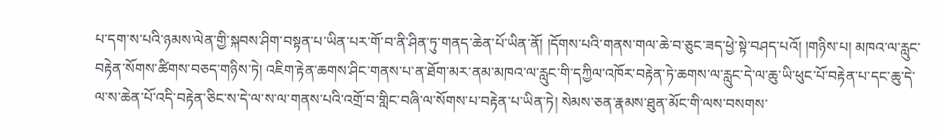པ་དག་ས་པའི་ཉམས་ལེན་གྱི་སྐབས་ཤིག་བསྟན་པ་ཡིན་པར་གོ་བ་ནི་ཤིན་ཏུ་གནད་ཆེན་པོ་ཡིན་ནོ། །དོགས་པའི་གནས་གལ་ཆེ་བ་ཅུང་ཟད་ཕྱེ་སྟེ་བཤད་པའོ། །གཉིས་པ། མཁའ་ལ་རླུང་བརྟེན་སོགས་ཚིགས་བཅད་གཉིས་ཏེ། འཇིག་རྟེན་ཆགས་ཤིང་གནས་པ་ན་ཐོག་མར་ནམ་མཁའ་ལ་རླུང་གི་དཀྱིལ་འཁོར་བརྟེན་ཏེ་ཆགས་ལ་རླུང་དེ་ལ་ཆུ་ཡི་ཕུང་པོ་བརྟེན་པ་དང་ཆུ་དེ་ལ་ས་ཆེན་པོ་འདི་བརྟེན་ཅིང་ས་དེ་ལ་ས་ལ་གནས་པའི་འགྲོ་བ་གླིང་བཞི་ལ་སོགས་པ་བརྟེན་པ་ཡིན་ཏེ། སེམས་ཅན་རྣམས་ཐུན་མོང་གི་ལས་བསགས་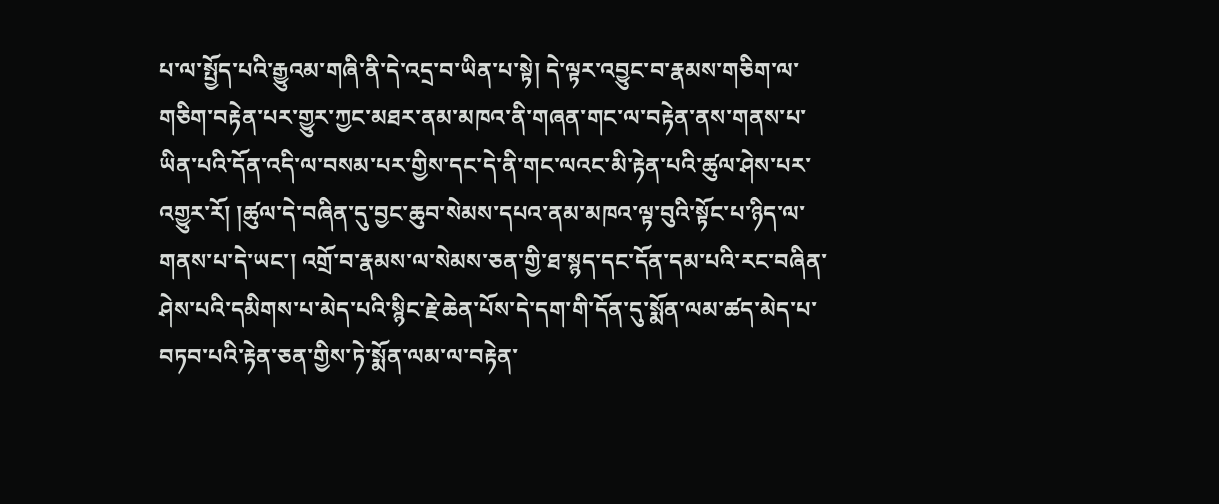པ་ལ་སྤྱོད་པའི་རྒྱུའམ་གཞི་ནི་དེ་འདྲ་བ་ཡིན་པ་སྟེ། དེ་ལྟར་འབྱུང་བ་རྣམས་གཅིག་ལ་གཅིག་བརྟེན་པར་གྱུར་ཀྱང་མཐར་ནམ་མཁའ་ནི་གཞན་གང་ལ་བརྟེན་ནས་གནས་པ་ཡིན་པའི་དོན་འདི་ལ་བསམ་པར་གྱིས་དང་དེ་ནི་གང་ལའང་མི་རྟེན་པའི་ཚུལ་ཤེས་པར་འགྱུར་རོ། །ཚུལ་དེ་བཞིན་དུ་བྱང་ཆུབ་སེམས་དཔའ་ནམ་མཁའ་ལྟ་བུའི་སྟོང་པ་ཉིད་ལ་གནས་པ་དེ་ཡང་། འགྲོ་བ་རྣམས་ལ་སེམས་ཅན་གྱི་ཐ་སྙད་དང་དོན་དམ་པའི་རང་བཞིན་ཤེས་པའི་དམིགས་པ་མེད་པའི་སྙིང་རྗེ་ཆེན་པོས་དེ་དག་གི་དོན་དུ་སྨོན་ལམ་ཚད་མེད་པ་བཏབ་པའི་རྟེན་ཅན་གྱིས་ཏེ་སྨོན་ལམ་ལ་བརྟེན་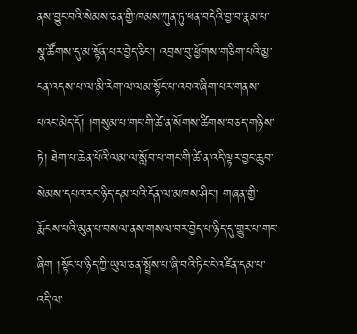ནས་བྱུང་བའི་སེམས་ཅན་གྱི་ཁམས་ཀུན་ཏུ་ཕན་བདེའི་བྱ་བ་རྣམ་པ་སྣ་ཚོགས་དུ་མ་སྟོན་པར་བྱེད་ཅིང་། འབྲས་བུ་ཕྱོགས་གཅིག་པའི་མྱ་ངན་འདས་པ་ལ་མི་རེག་ལ་ལམ་སྟོང་པ་འབའ་ཞིག་པར་གནས་པའང་མེད་དོ། །གསུམ་པ་གང་གི་ཚེ་ན་སོགས་ཚིགས་བཅད་གཉིས་ཏེ། ཐེག་པ་ཆེན་པོའི་ལམ་ལ་སློབ་པ་གང་གི་ཚེ་ན་འདི་ལྟར་བྱང་ཆུབ་སེམས་དཔའ་རང་ཉིད་དམ་པའི་དོན་ལ་མཁས་ཤིང་། གཞན་གྱི་རྨོངས་པའི་མུན་པ་བསལ་ནས་གསལ་བར་བྱེད་པ་ཉིད་དུ་གྱུར་པ་གང་ཞིག །སྟོང་པ་ཉིད་ཀྱི་ཡུལ་ཅན་སྤྲོས་པ་ཞི་བའི་ཏིང་ངེ་འཛིན་དམ་པ་འདི་ལ་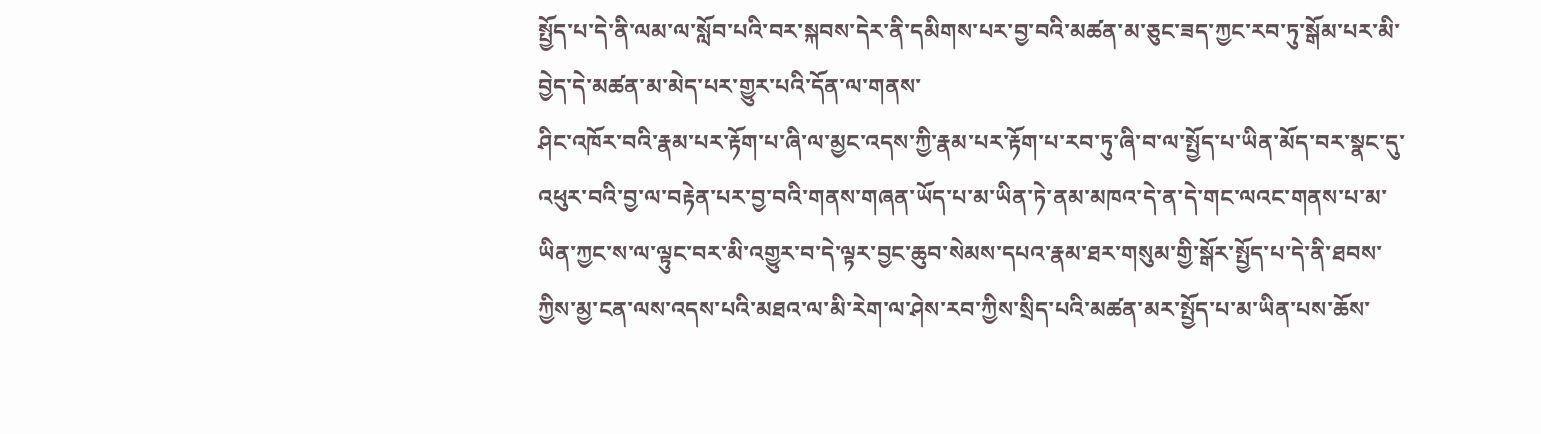སྤྱོད་པ་དེ་ནི་ལམ་ལ་སློབ་པའི་བར་སྐབས་དེར་ནི་དམིགས་པར་བྱ་བའི་མཚན་མ་ཅུང་ཟད་ཀྱང་རབ་ཏུ་སྒོམ་པར་མི་བྱེད་དེ་མཚན་མ་མེད་པར་གྱུར་པའི་དོན་ལ་གནས་
ཤིང་འཁོར་བའི་རྣམ་པར་རྟོག་པ་ཞི་ལ་མྱང་འདས་ཀྱི་རྣམ་པར་རྟོག་པ་རབ་ཏུ་ཞི་བ་ལ་སྤྱོད་པ་ཡིན་མོད་བར་སྣང་དུ་འཕུར་བའི་བྱ་ལ་བརྟེན་པར་བྱ་བའི་གནས་གཞན་ཡོད་པ་མ་ཡིན་ཏེ་ནམ་མཁའ་དེ་ན་དེ་གང་ལའང་གནས་པ་མ་ཡིན་ཀྱང་ས་ལ་ལྟུང་བར་མི་འགྱུར་བ་དེ་ལྟར་བྱང་ཆུབ་སེམས་དཔའ་རྣམ་ཐར་གསུམ་གྱི་སྒོར་སྤྱོད་པ་དེ་ནི་ཐབས་ཀྱིས་མྱ་ངན་ལས་འདས་པའི་མཐའ་ལ་མི་རེག་ལ་ཤེས་རབ་ཀྱིས་སྲིད་པའི་མཚན་མར་སྤྱོད་པ་མ་ཡིན་པས་ཆོས་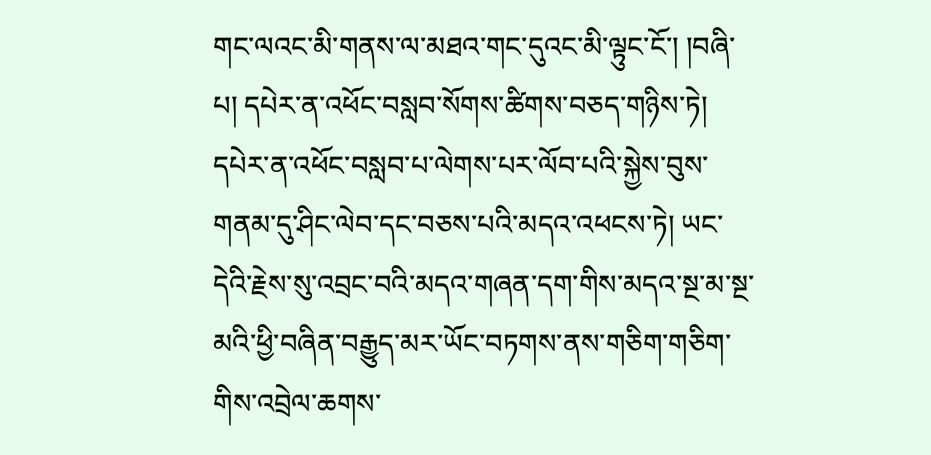གང་ལའང་མི་གནས་ལ་མཐའ་གང་དུའང་མི་ལྟུང་ངོ་། །བཞི་པ། དཔེར་ན་འཕོང་བསླབ་སོགས་ཚིགས་བཅད་གཉིས་ཏེ། དཔེར་ན་འཕོང་བསླབ་པ་ལེགས་པར་ལོབ་པའི་སྐྱེས་བུས་གནམ་དུ་ཤིང་ལེབ་དང་བཅས་པའི་མདའ་འཕངས་ཏེ། ཡང་དེའི་རྗེས་སུ་འབྲང་བའི་མདའ་གཞན་དག་གིས་མདའ་སྔ་མ་སྔ་མའི་ཕྱི་བཞིན་བརྒྱུད་མར་ཡོང་བཏགས་ནས་གཅིག་གཅིག་གིས་འབྲེལ་ཆགས་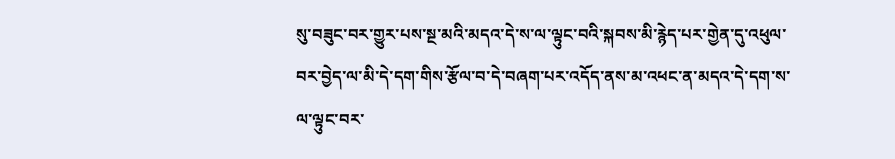སུ་བཟུང་བར་གྱུར་པས་སྔ་མའི་མདའ་དེ་ས་ལ་ལྟུང་བའི་སྐབས་མི་རྙེད་པར་གྱེན་དུ་འཕུལ་བར་བྱེད་ལ་མི་དེ་དག་གིས་རྩོལ་བ་དེ་བཞག་པར་འདོད་ནས་མ་འཕང་ན་མདའ་དེ་དག་ས་ལ་ལྟུང་བར་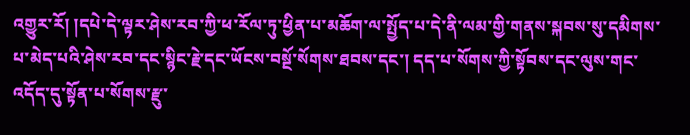འགྱུར་རོ། །དཔེ་དེ་ལྟར་ཤེས་རབ་ཀྱི་ཕ་རོལ་ཏུ་ཕྱིན་པ་མཆོག་ལ་སྤྱོད་པ་དེ་ནི་ལམ་གྱི་གནས་སྐབས་སུ་དམིགས་པ་མེད་པའི་ཤེས་རབ་དང་སྙིང་རྗེ་དང་ཡོངས་བསྔོ་སོགས་ཐབས་དང་། དད་པ་སོགས་ཀྱི་སྟོབས་དང་ལུས་གང་འདོད་དུ་སྟོན་པ་སོགས་རྫུ་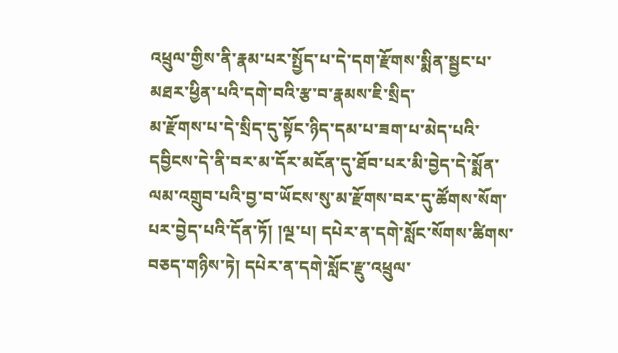འཕྲུལ་གྱིས་ནི་རྣམ་པར་སྤྱོད་པ་དེ་དག་རྫོགས་སྨིན་སྦྱང་པ་མཐར་ཕྱིན་པའི་དགེ་བའི་རྩ་བ་རྣམས་ཇི་སྲིད་
མ་རྫོགས་པ་དེ་སྲིད་དུ་སྟོང་ཉིད་དམ་པ་ཟག་པ་མེད་པའི་དབྱིངས་དེ་ནི་བར་མ་དོར་མངོན་དུ་ཐོབ་པར་མི་བྱེད་དེ་སྨོན་ལམ་འགྲུབ་པའི་བྱ་བ་ཡོངས་སུ་མ་རྫོགས་བར་དུ་ཚོགས་སོག་པར་བྱེད་པའི་དོན་ཏོ། །ལྔ་པ། དཔེར་ན་དགེ་སློང་སོགས་ཚིགས་བཅད་གཉིས་ཏེ། དཔེར་ན་དགེ་སློང་རྫུ་འཕྲུལ་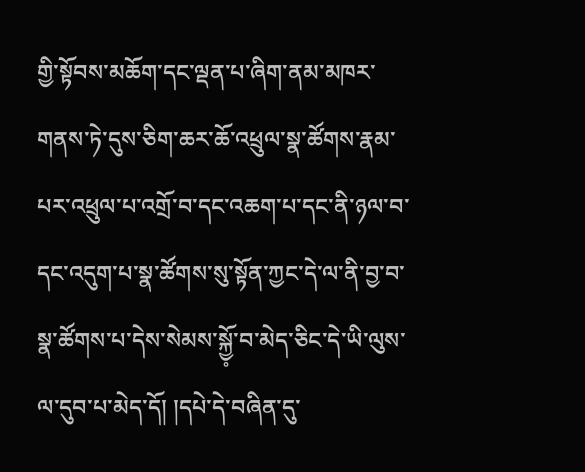གྱི་སྟོབས་མཆོག་དང་ལྡན་པ་ཞིག་ནམ་མཁར་གནས་ཏེ་དུས་ཅིག་ཆར་ཆོ་འཕྲུལ་སྣ་ཚོགས་རྣམ་པར་འཕྲུལ་པ་འགྲོ་བ་དང་འཆག་པ་དང་ནི་ཉལ་བ་དང་འདུག་པ་སྣ་ཚོགས་སུ་སྟོན་ཀྱང་དེ་ལ་ནི་བྱ་བ་སྣ་ཚོགས་པ་དེས་སེམས་སྐྱོ༷་བ་མེད་ཅིང་དེ་ཡི་ལུས་ལ་དུབ་པ་མེད་དོ། །དཔེ་དེ་བཞིན་དུ་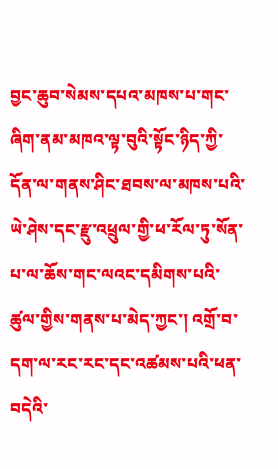བྱང་ཆུབ་སེམས་དཔའ་མཁས་པ་གང་ཞིག་ནམ་མཁའ་ལྟ་བུའི་སྟོང་ཉིད་ཀྱི་དོན་ལ་གནས་ཤིང་ཐབས་ལ་མཁས་པའི་ཡེ་ཤེས་དང་རྫུ་འཕྲུལ་གྱི་ཕ་རོལ་ཏུ་སོན་པ་ལ་ཆོས་གང་ལའང་དམིགས་པའི་ཚུལ་གྱིས་གནས་པ་མེད་ཀྱང་། འགྲོ་བ་དག་ལ་རང་རང་དང་འཚམས་པའི་ཕན་བདེའི་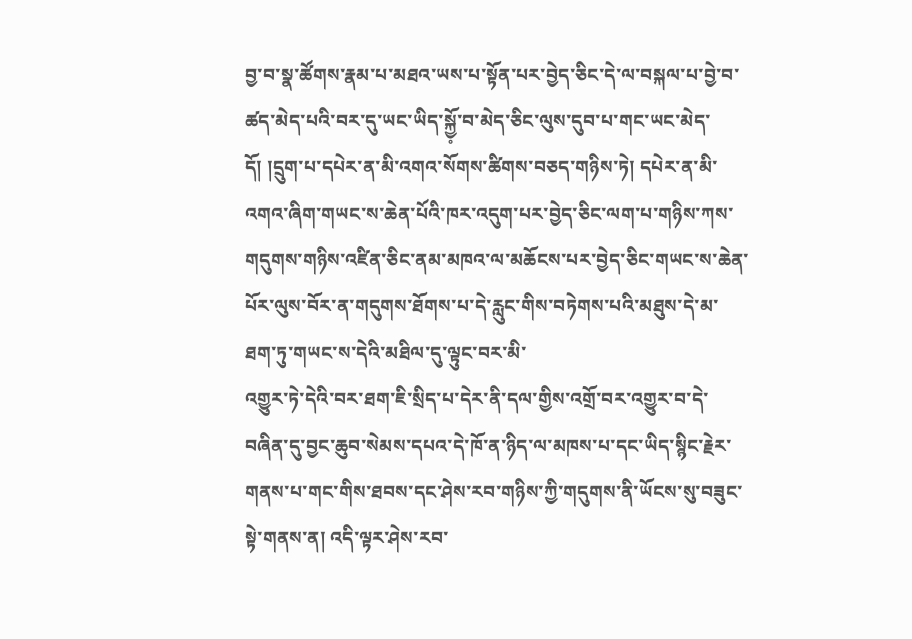བྱ་བ་སྣ་ཚོགས་རྣམ་པ་མཐའ་ཡས་པ་སྟོན་པར་བྱེད་ཅིང་དེ་ལ་བསྐལ་པ་བྱེ་བ་ཚད་མེད་པའི་བར་དུ་ཡང་ཡིད་སྐྱོ༷་བ་མེད་ཅིང་ལུས་དུབ་པ་གང་ཡང་མེད་དོ། །དྲུག་པ་དཔེར་ན་མི་འགའ་སོགས་ཚིགས་བཅད་གཉིས་ཏེ། དཔེར་ན་མི་འགའ་ཞིག་གཡང་ས་ཆེན་པོའི་ཁར་འདུག་པར་བྱེད་ཅིང་ལག་པ་གཉིས་ཀས་གདུགས་གཉིས་འཛིན་ཅིང་ནམ་མཁའ་ལ་མཆོངས་པར་བྱེད་ཅིང་གཡང་ས་ཆེན་པོར་ལུས་བོར་ན་གདུགས་ཐོགས་པ་དེ་རླུང་གིས་བཏེགས་པའི་མཐུས་དེ་མ་ཐག་ཏུ་གཡང་ས་དེའི་མཐིལ་དུ་ལྟུང་བར་མི་
འགྱུར་ཏེ་དེའི་བར་ཐག་ཇི་སྲིད་པ་དེར་ནི་དལ་གྱིས་འགྲོ་བར་འགྱུར་བ་དེ་བཞིན་དུ་བྱང་ཆུབ་སེམས་དཔའ་དེ་ཁོ་ན་ཉིད་ལ་མཁས་པ་དང་ཡིད་སྙིང་རྗེར་གནས་པ་གང་གིས་ཐབས་དང་ཤེས་རབ་གཉིས་ཀྱི་གདུགས་ནི་ཡོངས་སུ་བཟུང་སྟེ་གནས་ན། འདི་ལྟར་ཤེས་རབ་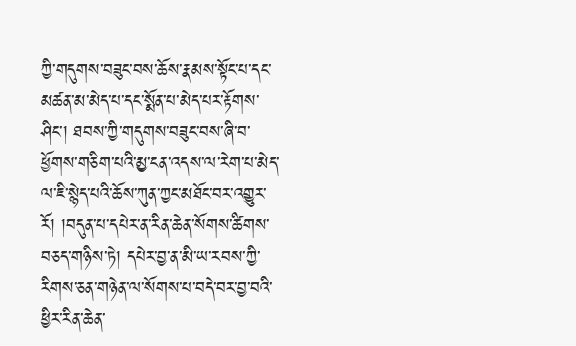ཀྱི་གདུགས་བཟུང་བས་ཆོས་རྣམས་སྟོང་པ་དང་མཚན་མ་མེད་པ་དང་སྨོན་པ་མེད་པར་རྟོགས་ཤིང་། ཐབས་ཀྱི་གདུགས་བཟུང་བས་ཞི་བ་ཕྱོགས་གཅིག་པའི་མྱ་ངན་འདས་ལ་རེག་པ་མེད་ལ་ཇི་སྙེད་པའི་ཆོས་ཀུན་ཀྱང་མཐོང་བར་འགྱུར་རོ། །བདུན་པ་དཔེར་ན་རིན་ཆེན་སོགས་ཚིགས་བཅད་གཉིས་ཏེ། དཔེར་བྱ་ན་མི་ཡ་རབས་ཀྱི་རིགས་ཅན་གཉེན་ལ་སོགས་པ་བདེ་བར་བྱ་བའི་ཕྱིར་རིན་ཆེན་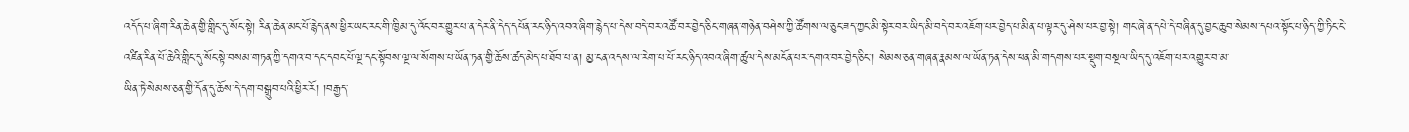འདོད་པ་ཞིག་རིན་ཆེན་གྱི་གླིང་དུ་སོང་སྟེ། རིན་ཆེན་མང་པོ་རྙེད་ནས་ཕྱིར་ཡང་རང་གི་ཁྱིམ་དུ་འོང་བར་གྱུར་པ་ན་དེར་ནི་དེད་དཔོན་རང་ཉིད་འབའ་ཞིག་རྙེད་པ་དེས་བདེ་བར་འཚོ་བར་བྱེད་ཅིང་གཞན་གཉེན་བཤེས་ཀྱི་ཚོགས་ལ་ཅུང་ཟད་ཀྱང་མི་སྟེར་བར་ཡིད་མི་བདེ་བར་འཇོག་པར་བྱེད་པ་མིན་པ་ལྟར་དུ་ཤེས་པར་བྱ་སྟེ། གང་ཞེ་ན་དཔེ་དེ་བཞིན་དུ་བྱང་ཆུབ་སེམས་དཔའ་སྟོང་པ་ཉིད་ཀྱི་ཏིང་ངེ་འཛིན་རིན་པོ་ཆེའི་གླིང་དུ་སོང་སྟེ་བསམ་གཏན་ཀྱི་དགའ་བ་དང་དབང་པོ་ལྔ་དང་སྟོབས་ལྔ་ལ་སོགས་པ་ཡོན་ཏན་གྱི་ཆོས་ཚད་མེད་པ་ཐོབ་པ་ན། མྱ་ངན་འདས་ལ་རེག་པ་པོ་རང་ཉིད་འབའ་ཞིག་ཚུལ་དེས་མངོན་པར་དགའ་བར་བྱེད་ཅིང་། སེམས་ཅན་གཞན་རྣམས་ལ་ཡོན་ཏན་དེས་ཕན་མི་གདགས་པར་སྡུག་བསྔལ་ཡིད་དུ་འཇོག་པར་འགྱུར་བ་མ་
ཡིན་ཏེ་སེམས་ཅན་གྱི་དོན་དུ་ཆོས་དེ་དག་བསྒྲུབ་པའི་ཕྱིར་རོ། །བརྒྱད་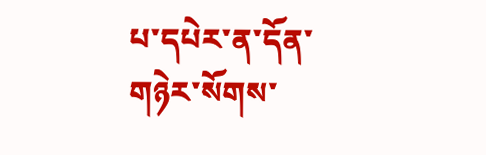པ་དཔེར་ན་དོན་གཉེར་སོགས་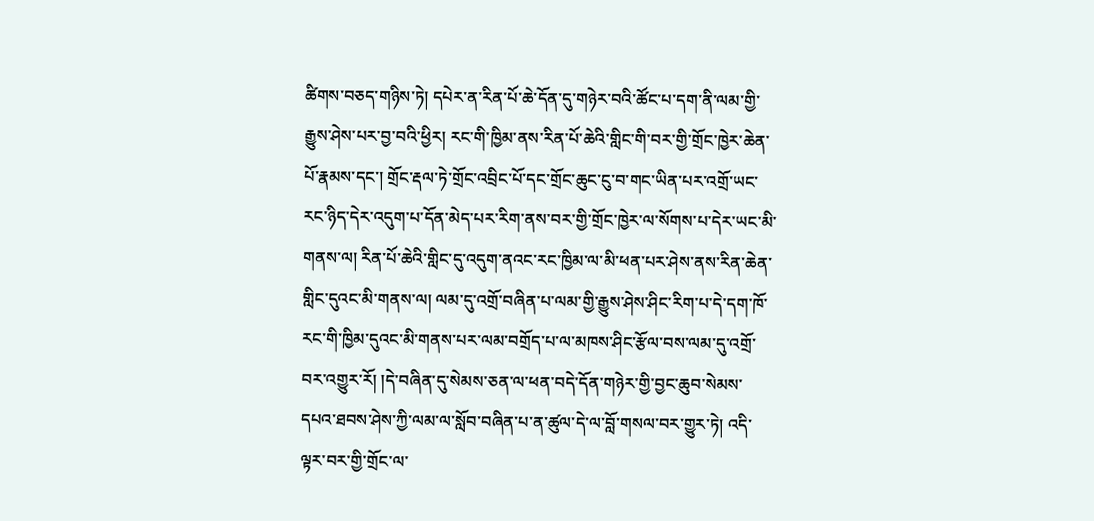ཚིགས་བཅད་གཉིས་ཏེ། དཔེར་ན་རིན་པོ་ཆེ་དོན་དུ་གཉེར་བའི་ཚོང་པ་དག་ནི་ལམ་གྱི་རྒྱུས་ཤེས་པར་བྱ་བའི་ཕྱིར། རང་གི་ཁྱིམ་ནས་རིན་པོ་ཆེའི་གླིང་གི་བར་གྱི་གྲོང་ཁྱེར་ཆེན་པོ་རྣམས་དང་། གྲོང་རྡལ་ཏེ་གྲོང་འབྲིང་པོ་དང་གྲོང་ཆུང་ངུ་བ་གང་ཡིན་པར་འགྲོ་ཡང་རང་ཉིད་དེར་འདུག་པ་དོན་མེད་པར་རིག་ནས་བར་གྱི་གྲོང་ཁྱེར་ལ་སོགས་པ་དེར་ཡང་མི་གནས་ལ། རིན་པོ་ཆེའི་གླིང་དུ་འདུག་ནའང་རང་ཁྱིམ་ལ་མི་ཕན་པར་ཤེས་ནས་རིན་ཆེན་གླིང་དུའང་མི་གནས་ལ། ལམ་དུ་འགྲོ་བཞིན་པ་ལམ་གྱི་རྒྱུས་ཤེས་ཤིང་རིག་པ་དེ་དག་ཁོ་རང་གི་ཁྱིམ་དུའང་མི་གནས་པར་ལམ་བགྲོད་པ་ལ་མཁས་ཤིང་རྩོལ་བས་ལམ་དུ་འགྲོ་བར་འགྱུར་རོ། །དེ་བཞིན་དུ་སེམས་ཅན་ལ་ཕན་བདེ་དོན་གཉེར་གྱི་བྱང་ཆུབ་སེམས་དཔའ་ཐབས་ཤེས་ཀྱི་ལམ་ལ་སློབ་བཞིན་པ་ན་ཚུལ་དེ་ལ་བློ་གསལ་བར་གྱུར་ཏེ། འདི་ལྟར་བར་གྱི་གྲོང་ལ་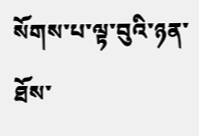སོགས་པ་ལྟ་བུའི་ཉན་ཐོས་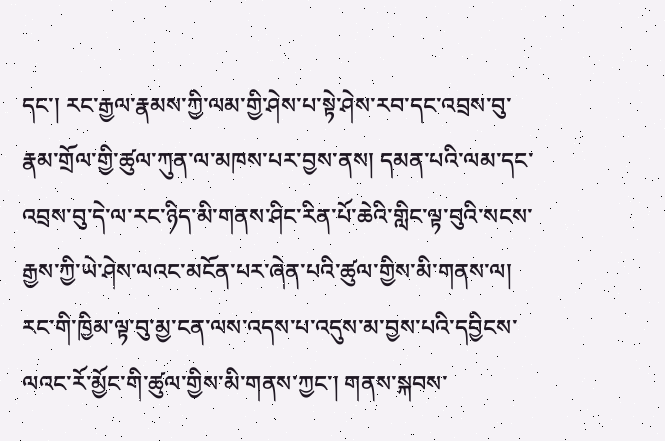དང་། རང་རྒྱལ་རྣམས་ཀྱི་ལམ་གྱི་ཤེས་པ་སྟེ་ཤེས་རབ་དང་འབྲས་བུ་རྣམ་གྲོལ་གྱི་ཚུལ་ཀུན་ལ་མཁས་པར་བྱས་ནས། དམན་པའི་ལམ་དང་འབྲས་བུ་དེ་ལ་རང་ཉིད་མི་གནས་ཤིང་རིན་པོ་ཆེའི་གླིང་ལྟ་བུའི་སངས་རྒྱས་ཀྱི་ཡེ་ཤེས་ལའང་མངོན་པར་ཞེན་པའི་ཚུལ་གྱིས་མི་གནས་ལ། རང་གི་ཁྱིམ་ལྟ་བུ་མྱ་ངན་ལས་འདས་པ་འདུས་མ་བྱས་པའི་དབྱིངས་ལའང་རོ་མྱོང་གི་ཚུལ་གྱིས་མི་གནས་ཀྱང་། གནས་སྐབས་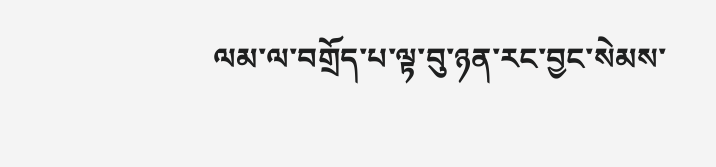ལམ་ལ་བགྲོད་པ་ལྟ་བུ་ཉན་རང་བྱང་སེམས་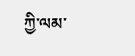ཀྱི་ལམ་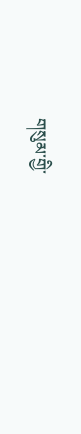གསུམ་གྱི་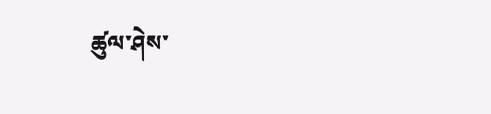ཚུལ་ཤེས་